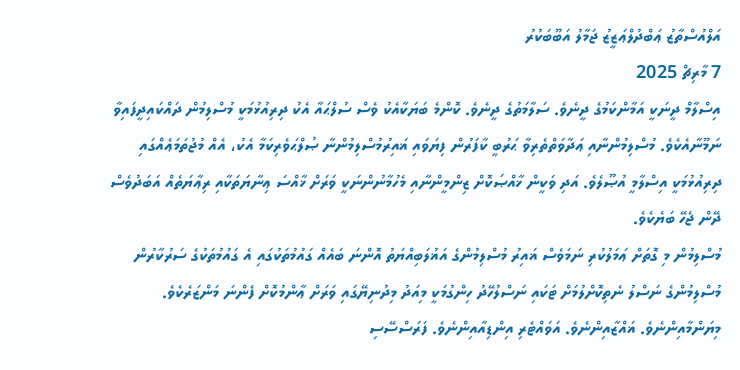އަލްއުސްތާޒު ޢަބްދުލްޢަޒީޒު ޖަމާލު އަބޫބަކުރު
7 މާރިޗް 2025
އިސްލާމް ދީނަކީ އަމާންކަމުގެ ދީނެވެ. ސަލާމަތުގެ ދީނެވެ. ކޮންމެ ބަޔަކާއެކު ވެސް ސުލްޙައާ އެކު ދިރިއުޅުމަކީ މުސްލިމުން ދައްކައިދީފައިވާ ނަމޫނާއެކެވެ. މުސްލިމުންނާއި ޢަދާވަތްތެރިވާ ޙަރުބީ ކާފަރުން ފިޔަވައި ޣައިރުމުސްލިމުންނާ ޞުލްޙަވެރިކަމާ އެކު، އެއް މުޖުތަމަޢެއްގައި ދިރިއުޅުމަކީ އިސްލާމީ އުޞޫލެވެ. އަދި ވަކީން ޚާއްޞަކޮށް ޒިންމީންނާއި މެހުމާނުންނަކީ ވަރަށް ޚާއްސަ ޢިނާޔަތަކާއި ރިޢާޔަތެއް އަބަދުވެސް ދޭން ޖެހޭ ބަޔެކެވެ.
މުސްލިމުން މި ގޮތަށް ޢަމަލުކުރި ނަމަވެސް ޣައިރު މުސްލިމުންގެ އަޣުލަބިއްޔަތު އޮންނަ ބައެއް ގައުމުތަކުގައި އެ ގައުމުތަކުގެ ސަރުކާރުން މުސްލިމުންގެ ނަސްލު ނެތިކޮށްލުމަށް ޓަކައި ނަސްލުހޭދު ހިންގުމަކީ މިއަދު މިދުނިޔޭގައި ވަރަށް ޢާންމުކޮށް ފެންނަ މަންޒަރެކެވެ. މިޔަންމާއިންނެވެ. ޣައްޒާއިންނެވެ. އަވައްޓެރި އިންޑިއާއިންނެވެ. ފަރަސްސޭސި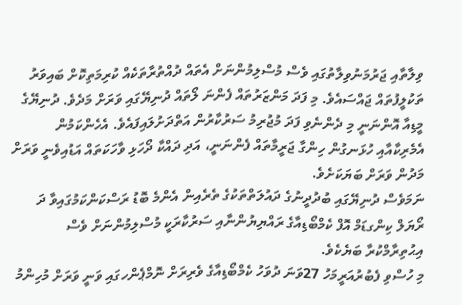ވިލާތާއި ޖަރުމަނުވިލާތުގައި ވެސް މުސްލިމުންނަށް އެތައް ދުއްތުރާތަކެއް ކުރިމަތިކޮށް ބައިވަރު ތަކުލީފުތައް ޖައްސައެވެ. މި ފަދަ މަންޒަރުތައް ފެންނަ ލޯތައް ދުނިޔޭގައި ވަރަށް މަދެވެ. ދުނިޔޭގެ މީޑިއާ އޮންނަނީ މި ދެންނެވި ފަދަ މުޖުރިމު ސަރުކާރުން އަތްދަށުލައިފައެވެ. އެހެންކަމުން އެމެރިކާއާއި ހުޅަނގުން ހިންގާ ޖަރީމާތައް ފެންނަނީ، އަދި ދައްކާ ދޯހަޅި ވާހަކަތައް އަޑުއިވެނީ ވަރަށް މަދުން ވަރަށް ބަޔަކަށެވެ.
ނަމަވެސް ދުނިޔޭގައި ބުދުދީނުގެ ދައުލަތްތަކުގެ ތެރެއިން އެންމެ ބޮޑު ރަސްކަންކަމުގައިވާ ދަ ރޯޔަލް ކިންގޑަމް އޮފް ކެމްބޯޑިއާގެ ރައްޔިޔުންނާއި ސަރުކާރަކީ މުސްލިމުންނަށް ވެސް އިޙުތިރާމްކުރާ ބަޔެކެވެ.
މި ހުސްވި ފެބުރުއަރީމަހު 27ވަނަ ދުވަހު ކެމްބޯޑިއާގެ ވެރިރަށް ނޮމްޕެންހގައި ވަނީ ވަރަށް މުހިންމު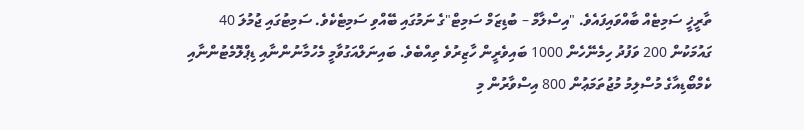ތާރީޚީ ސަމިޓެއް ބާއްވައިފައެވެ. "އިސްލާމް – ބުޑިޒަމް ސަމިޓް"ގެ ނަމުގައި ބޭއްވި ސަމިޓެކެވެ. ސަމިޓުގައި ޖުމުލަ 40 ގައުމަކުން 200 ވަފުދު ހިމެނޭހެން 1000 ބައިވެރީން ހާޒިރުވެ ތިއްބެވެ. ބައިނަލްއަގުވާމީ މެހުމާނުންނާއި ޑިޕްލޮމެޓުންނާއި ކެމްބޯޑިއާގެ މުސްލިމު މުޖުތަމަޢުން 800 އިސްވާރުން މި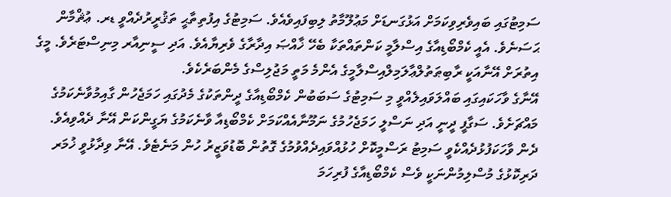ސަމިޓުގައި ބައިވެރިވިކަމަށް އަޅުގަނޑަށް މަޢުލޫމާތު ލިބިފައިވެއެވެ. ސަމިޓުގެ އިފުތިތާޙީ ތަޤުރީރުދެއްވީ ޑރ. ޢުޘްމާން ޙަސަނެވެ. އެއީ ކެމްބޯޑިއާގެ އިސްލާމީ ކަންތައްތަކާ ބެހޭ ޚާއްޞަ އިދާރާގެ ވެރިޔާއެވެ. އަދި ސީނިއާރ މިނިސްޓަރެވެ. މީގެ އިތުރަށް އޭނާއަކީ ރާބިޠަތުލްޢާލަމިލްއިސްލާމީގެ އެންމެ މަތީ މަޖުލިސްގެ މެންބަރެކެވެ.
އޭނާގެ ވާހަކައިގައި ބައްލަވައިލެއްވީ މި ސަމިޓުގެ ސަބަބުން ކެމްބޯޑިއާގެ ދީންތަކުގެ މެދުގައި ހަމަޖެހުން ގާއިމުވާނެކަމުގެ މައްޗަށެވެ. ސަގާފީ ދީނީ އަދި ނަސްލީ ހަމަޖެހުމުގެ ނަމޫނާއެއްކަމަށް ކެމްބޯޑިއާ ވާނެކަމުގެ ޔަގީންކަން އޭނާ ދެއްވިއެވެ.
ދެން ވާހަކަފުޅުދެއްކެވީ ސަމިޓު ރަސްމީކޮށް ހުޅުއްވައިދެއްވުމުގެ ގޮތުން ބޮޑުވަޒީރު ހުން މަނެޓެވެ. އޭނާ ވިދާޅުވީ ޚުމަރ ދަރިކޮޅުގެ މުސްލިމުންނަކީ ވެސް ކެމްބޯޑިއާގެ ފުރިހަމަ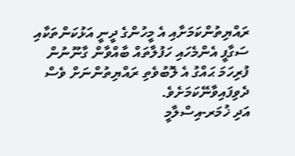ރައްޔިތުންކަމަށާއި އެ މީހުންގެ ދީނީ އަޅުކަންތަކާއި ސަގާފީ އެންމެހައި ހަފުލާތައް ބާއްވާން ގާނޫނުން ފުރިހަމަ ޙައްގު އެ ލޮބުވެތި ރައްޔިތުންނަށް ވެސް ދެވިފައިވާނޭކަމަށެވެ.
އަދި ޚުމަރ-އިސްލާމީ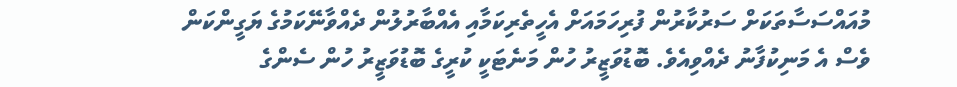މުއައްސަސާތަކަށް ސަރުކާރުން ފުރިހަމައަށް އެހީތެރިކަމާއި އެއްބާރުލުން ދެއްވާނޭކަމުގެ ޔަގީންކަން ވެސް އެ މަނިކުފާނު ދެއްވިއެވެ. ބޮޑުވަޒީރު ހުން މަނެޓަކީ ކުރީގެ ބޮޑުވަޒީރު ހުން ސެންގެ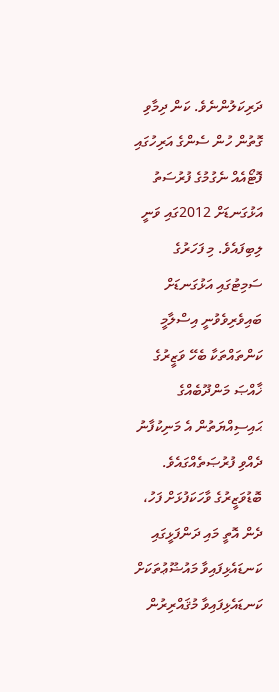ދަރިކަލުންނެވެ. ކަން ދިމާވި ގޮތުން ހުން ސެންގެ އަރިހުގައި ފޮޓޯއެއް ނެގުމުގެ ފުރުސަތު އަޅުގަނޑަށް 2012ގައި ވަނީ ލިބިފައެވެ. މި ފަހަރުގެ ސަމިޓުގައި އަޅުގަނޑަށް ބައިވެރިވެވުނީ އިސްލާމީ ކަންތައްތަކާ ބެހޭ ވަޒީރުގެ ޚާއްޞަ މަންދޫބެއްގެ ޙައިސިއްޔަތުން އެ މަނިކުފާނު ދެއްވި ފުރުޞަތެއްގައެވެ.
ބޮޑުވަޒީރުގެ ވާހަކަފުޅަށް ފަހު، ދެން އޮތީ މައި ދަންފަޅީގައި ކަނޑައެޅިފައިވާ މައުޟޫޢުތަކަށް ކަނޑައެޅިފައިވާ މުޤައްރިރުން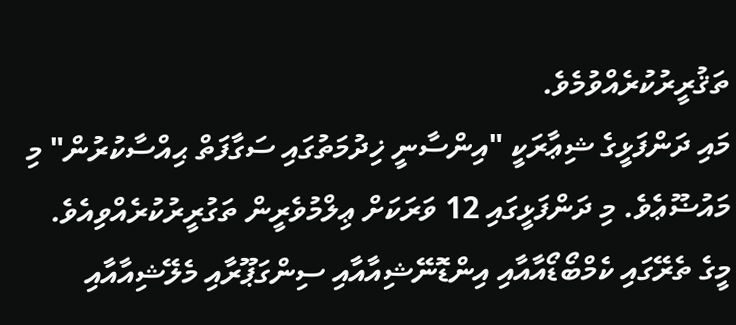ތަޤުރީރުކުރެއްވުމެވެ.
މައި ދަންފަޅީގެ ޝިޢާރަކީ "އިންސާނީ ޚިދުމަތުގައި ސަގާފަތް ޙިއްސާކުރުން" މި މައުޟޫޢެވެ. މި ދަންފަޅީގައި 12 ވަރަކަށް ޢިލްމުވެރީން ތަގުރީރުކުރެއްވިއެވެ. މީގެ ތެރޭގައި ކެމްބޯޑޯއާއާއި އިންޑޮނޭޝިއާއާއި ސިންގަޕޫރާއި މެލޭޝިއާއާއި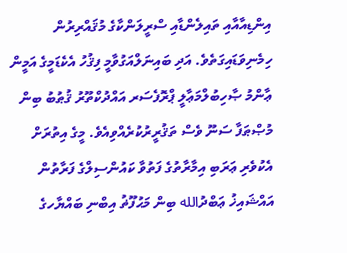އިންޑިއާއާއި ތައިލެންޑާއި ސްރީލަންކާގެ މުޤައްރިރުން ހިމެނިވަޑައިގަތެވެ. އަދި ބައިނަލްއަގުވާމީ ފިޤުހު އެކެޑަމީގެ އަމީން ޢާންމު ޞާހިބުލްމަޢާލީ ޕްރޮފެސަރ އައްދުކްތޫރު ޤުޠުބު ބިން މުޞްޠަފާ ސަނޫ ވެސް ތަޤުރީރުކުރެއްވިއެވެ. މީގެ އިތުރަށް އެކުވެރި ޢަރަބި އިމާރާތުގެ ފަތުވާ ކައުންސިލްގެ ފަރާތުން އައްޝައިޚު ޢަބްދުالله ބިން މަޙުފޫޡު އިބްނި ބައްޔާހގެ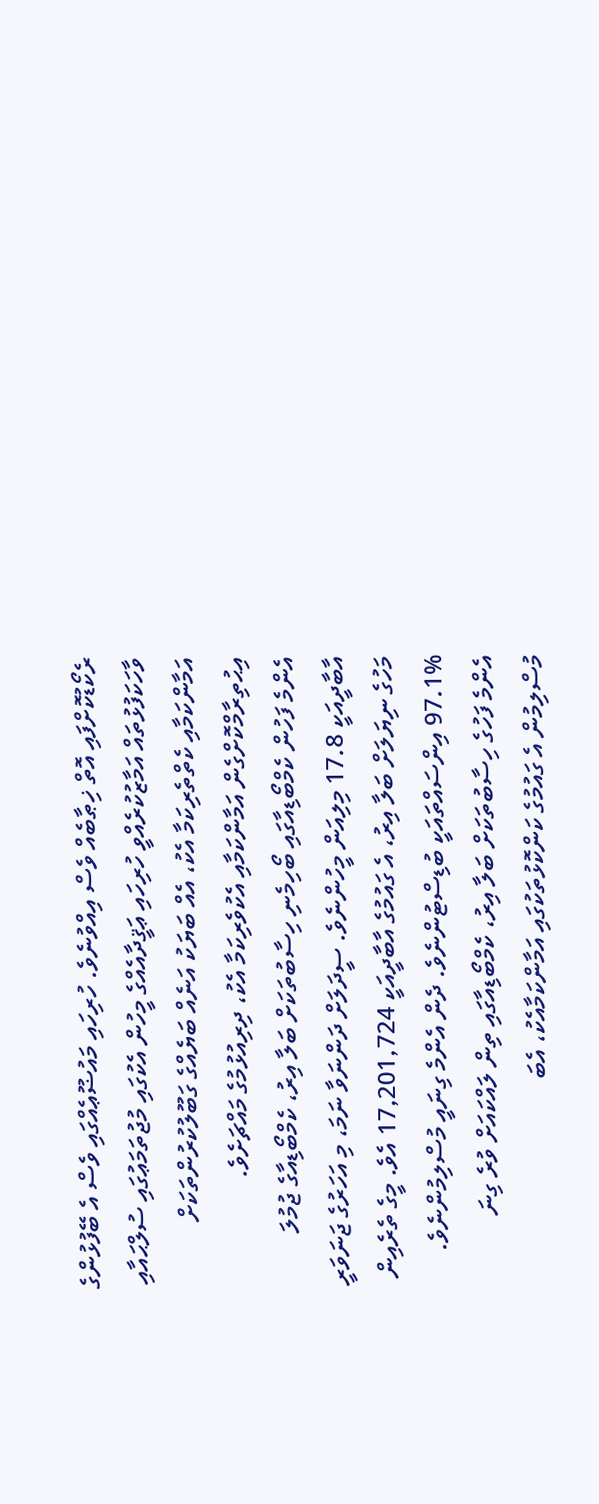ރެކޯޑުކޮށްފައި އޮތް ޚިޠާބެއް ވެސް އިއްވުނެވެ. ހުރިހައި މައުޟޫޢެއްގައި ވެސް އެ ބޭފުޅުންގެ ވާހަކަފުޅުތައް އަމާޒުކުރެއްވީ ހުރިހައި ޢަޤީދާއެއްގެ މީހުން އެކުގައި މުޖުތަމަޢުގައި ސުލްޙައާއި އަމާންކަމާއި ކެތްތެރިކަމާ އެކު، އެއް ބަޔަކު އަނެއް ބަޔެއްގެ ގަބޫލުކުރުންތަކަށް އިޙުތިރާމްކޮށްގެން އަމާންކަމާއި އެކުވެރިކަމާ އެކު، ދިރިއުޅުމުގެ މައްޗަށެވެ.
އެންމެ ފަހުން ކެމްބޯޑިއާގައި ބޯހިމެނި ހިސާބުތަކަށް ބަލާ އިރު، ކެމްބޯޑިއާގެ ޖުމުލަ އާބާދީއަކީ 17.8 މިލިއަން މީހުންނެވެ. ސީދަލަށް ދަންނަވާ ނަމަ، މި އަހަރުގެ ޖަނަވަރީ މަހުގެ ނިޔަލަށް ބަލާ އިރު، އެ ގައުމުގެ އާބާދީއަކީ 17,201,724 އެވެ. މީގެ ތެރެއިން %97.1 އިންސައްތައަކީ ބުޑިސްޓުންނެވެ. ދެން އެންމެ ގިނައީ މުސްލިމުންނެވެ. އެންމެ ފަހުގެ ހިސާބުތަކަށް ބަލާ އިރު، ކެމްބޯޑިއާގައި ތިން ލައްކައަށް ވުރެ ގިނަ މުސްލިމުން އެ ގައުމުގެ ކަންކޮޅުތަކުގައި އަމާންކަމާއެކު، އެބަ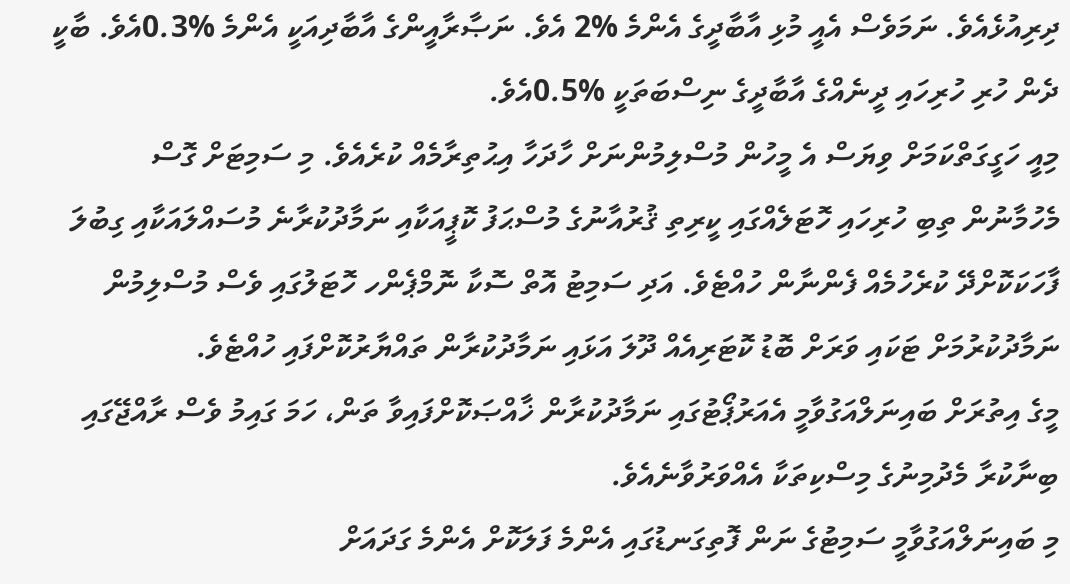ދިރިއުޅެއެވެ. ނަމަވެސް އެއީ މުޅި އާބާދީގެ އެންމެ %2 އެވެ. ނަޞާރާއީންގެ އާބާދިއަކީ އެންމެ %0.3އެވެ. ބާކީ ދެން ހުރި ހުރިހައި ދީނެއްގެ އާބާދީގެ ނިސްބަތަކީ %0.5އެވެ.
މިއީ ހަގީގަތްކަމަށް ވިޔަސް އެ މީހުން މުސްލިމުންނަށް ހާދަހާ އިޙުތިރާމެއް ކުރެއެވެ. މި ސަމިޓަށް ގޮސް މެހުމާނުން ތިބި ހުރިހައި ހޮޓަލެއްގައި ކީރިތި ޤުރުއާނުގެ މުސްޙަފު ކޮޕީއަކާއި ނަމާދުކުރާނެ މުސައްލައަކާއި ގިބުލަ ފާހަކަކޮށްދޭ ކުރެހުމެއް ފެންނާން ހުއްޓެވެ. އަދި ސަމިޓު އޮތް ސޮކާ ނޮމްޕެންހ ހޮޓަލުގައި ވެސް މުސްލިމުން ނަމާދުކުރުމަށް ޓަކައި ވަރަށް ބޮޑު ކޮޓަރިއެއް ދޫލަ އަޅައި ނަމާދުކުރާން ތައްޔާރުކޮށްފައި ހުއްޓެވެ.
މީގެ އިތުރަށް ބައިނަލްއަގުވާމީ އެއަރުޕޯޓުގައި ނަމާދުކުރާން ޚާއްޞަކޮށްފައިވާ ތަން، ހަމަ ގައިމު ވެސް ރާއްޖޭގައި ބިނާކުރާ މެދުމިނުގެ މިސްކިތަކާ އެއްވަރުވާނެއެވެ.
މި ބައިނަލްއަގުވާމީ ސަމިޓުގެ ނަން ފޮތިގަނޑުގައި އެންމެ ފަލަކޮށް އެންމެ ގަދައަށް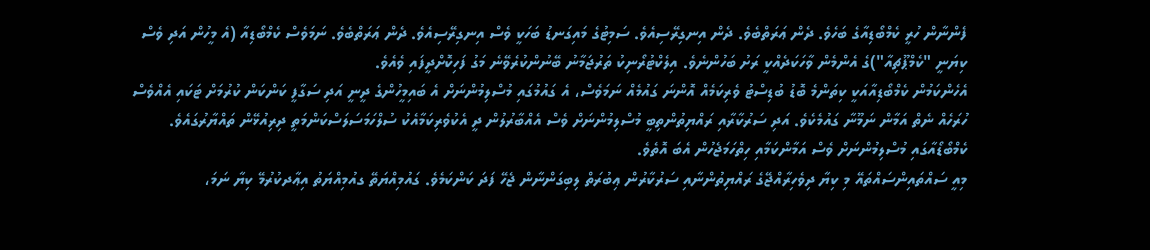ފެންނާން ހުރީ ކެމްބޯޑިއާގެ ބަހެވެ. ދެން ޢަރަތްބެވެ. ދެން އިނގިރޭސިއެވެ. ސަމިޓުގެ މައިގަނޑު ބަހަކީ ވެސް އިނގިރޭސިއެވެ. ދެން ޢަރަތްބެވެ. ނަމަވެސް ކެމްބޯޑިއާ (އެ މީހުން އަދި ވެސް ކިޔަނީ "ކެމްޕޫޗިއާ")ގެ އެންމެން ވާހަކަދެއްކީ ރަށު ބަހުންނެވެ. އިލެކްޓުރޯނިކު ތަރުޖަމާނު ބޭނުންކުރެވޭނެ މަގު ފަހިކޮށްދީފައި ވެއެވެ.
އެހެންކަމުން ކެމްބޯޑިއާއަކީ ކިތަންމެ ބޮޑު ބުޑިސްޓު ވެރިކަމެއް އޮންނަ ގައުމެއް ނަމަވެސް، އެ ގައުމުގައި މުސްލިމުންނަށް އެ ބައިމީހުންގެ ދީނީ އަދި ސަގާފީ ކަންކަން ކުރުމަށް ޓަކައި އެއްވެސް ހުރަހެއް ނެތް އަމާން ނަމޫނާ ގައުމެކެވެ. އަދި ސަރުކާރާއި ރައްޔިތުންތިބީ މުސްލިމުންނަށް ވެސް އެއްބާރުލުން ދީ އެކުވެރިކަމާއެކު ސުލްހަމަސަލަސްކަންމަތީ ދިރިއުޅޭން ތައްޔާރުގައެވެ. ކެމްބޯޑޯއާގައި މުސްލިމުންނަށް ވެސް އަމާންކަމާއި ހިތްހަމަޖެހުން އެބަ އޮތެވެ.
މިއީ ސައްތައިންސައްތައޭ މި ކިޔާ ދިވެހިރާއްޖޭގެ ރައްޔިތުންނާއި ސަރުކާރުން ޢިބުރަތް ލިބިގަންނާން ޖެހޭ ފަދަ ކަންކަމެވެ. ގައުމިއްޔަތޭ ގއުމިއްޔަތު އިޢާދކުރުމޭ ކިޔާ ނަމަ،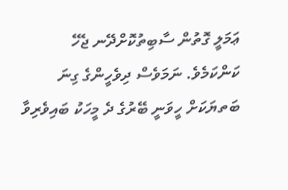ޢަމަލީ ގޮތުން ސާބިތުކޮށްދޭނ ޖެހޭ ކަންކަމެވެ. ނަމަވެސް ދިވެހީންގެ ގިނަ ބަތޔަކަށް ހީވަނީ ބޭރުގެ ދެ މީހަކު ބައިވެރިވާ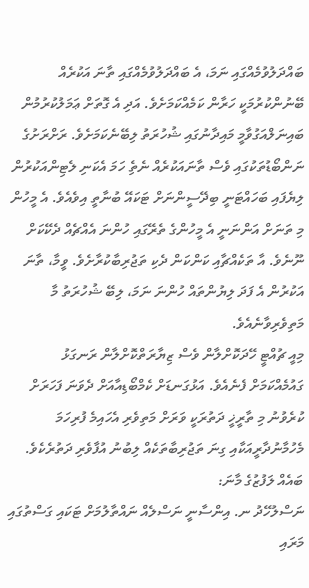ބައްދަލުވުމެއްގައި ނަމަ، އެ ބައްދަލުވުމެއްގައި ތާނަ އަކުރެއް ބޭނުންކުރުމަކީ ހަރާން ކަމެއްކަމަށެވެ. އަދި އެ ގޮތަށް ޢަމަލުކުރުމުން ބައިނަލްއަގުވާމީ މައިދާނުގައި ޝުހުރަތު ލިބޭނެކަމަށެވެ. ރަށްރަށުގެ ނަންބޯޑުތަކުގައި ވެސް ތާނައަކުރެއް ނެތެި ހަމަ އެކަނި ލެޓިންއަކުރުން ލިޔެފައި ބަހައްޓަނީ ބިދޭސީންނަށް ޓަކައޭ ބުނާތީ އިވެއެވެ. އެ މީހުން މި ތަނަށް އަންނަނީ އެ މީހުންގެ ތެރޭގައި ހުންނަ އެއްޗެއް ދެކޭކަށް ނޫނެވެ. އާ ތަކެއްޗާއި ކަންކަން ދެކި ތަޖުރިބާކުރާށެވެ. ވީމާ، ތާނަ އަކުރުން އެ ފަދަ ލިޔުންތައް ހުންނަ ނަމަ، ލިބޭ ޝުހުރަތު މާ މަތިވެރިވާނެއެވެ.
މިއީ ޗުއްޓީ ހޭދަކޮށްލާން ވެސް ޒިޔާރަތްކޮށްލާން ރަނގަޅު ގައުމެއްކަމަށް ފެނެއެވެ. އަޅުގަނޑަށް ކެމްބޯޑިއާއަށް ދެވަނަ ފަހަރަށް ކުރެވުނު މި ތާރީޚީ ދަތުރަކީ ވަރަށް މަތިވެރި އެހައިމެ ފުރިހަމަ މެހުމާނުދާރީއަކާއި ގިނަ ތަޖުރިބާތަކެއް ލިބުނު އުފާވެރި ދަތުރެކެވެ.
ބައެއް ލަފުޒުގެ މާނަ:
ނަސްލުހޭދު ނ. އިންސާނީ ނަސްލެއް ނައްތާލުމަށް ޓަކައި ގަސްތުގައި މަރައި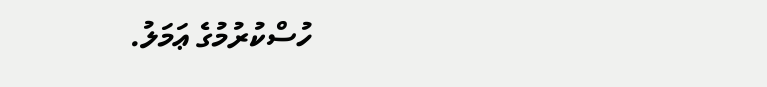ހުސްކުރުމުގެ ޢަމަލު.